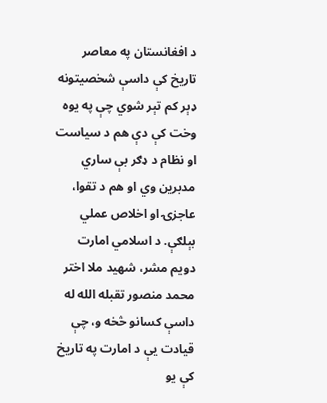د افغانستان په معاصر تاريخ کې داسې شخصيتونه ډېر کم تېر شوي چې په يوه وخت کې دې هم د سياست او نظام د ډګر بې ساري مدبرين وي او هم د تقوا، عاجزۍ او اخلاص عملي بېلګې. د اسلامي امارت دويم مشر، شهيد ملا اختر محمد منصور تقبله الله له داسې کسانو څخه و، چې قيادت يې د امارت په تاريخ کې يو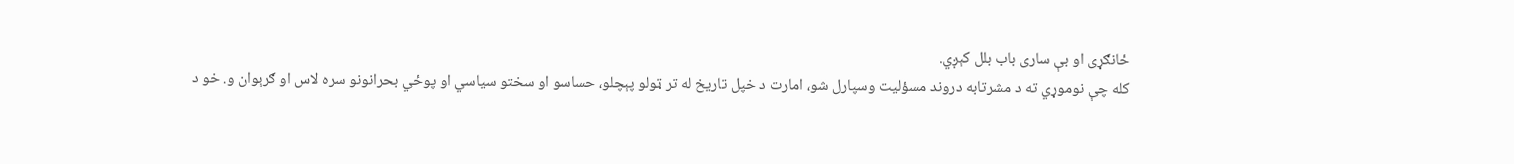ځانګړی او بې ساری باب بلل کېږي.
کله چې نوموړي ته د مشرتابه دروند مسؤليت وسپارل شو، امارت د خپل تاريخ له تر ټولو پېچلو، حساسو او سختو سياسي او پوځي بحرانونو سره لاس او ګرېوان و. خو د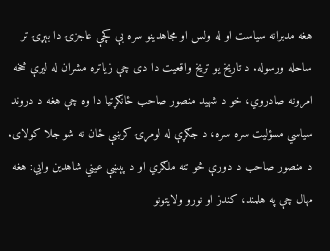هغه مدبرانه سياست او له ولس او مجاهدينو سره بې کچې عاجزۍ دا بېړۍ تر ساحله ورسوله. د تاريخ يو تريخ واقعيت دا دی چې زياتره مشران له ليرې څخه امرونه صادروي، خو د شهيد منصور صاحب ځانګړتيا دا وه چې هغه د دروند سياسي مسؤليت سره سره، د جګړې له لومړۍ کرښې ځان نه شو جلا کولای.
د منصور صاحب د دورې څو تنه ملګري او د پېښې عيني شاهدين وايي: هغه مهال چې په هلمند، کندز او نورو ولايتونو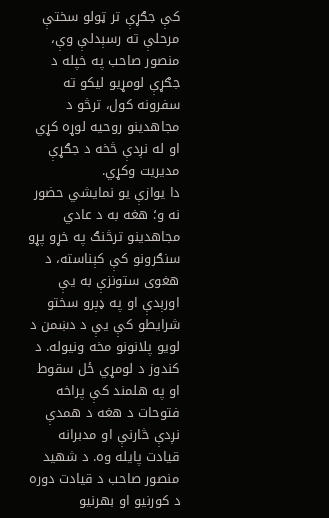کې جګړې تر ټولو سختې مرحلې ته رسېدلې وې، منصور صاحب په خپله د جګړې لومړيو ليکو ته سفرونه کول، ترڅو د مجاهدينو روحيه لوړه کړي او له نږدې څخه د جګړې مديريت وکړي.
دا يوازې يو نمايشي حضور نه و؛ هغه به د عادي مجاهدينو ترڅنګ په خړو پړو سنګرونو کې کېناسته، د هغوی ستونزې به يې اورېدې او په ډېرو سختو شرايطو کې يې د دښمن د لويو پلانونو مخه ونيوله. د کندوز د لومړي ځل سقوط او په هلمند کې پراخه فتوحات د هغه د همدې نږدې څارنې او مدبرانه قيادت پايله وه. د شهيد منصور صاحب د قيادت دوره د کورنيو او بهرنيو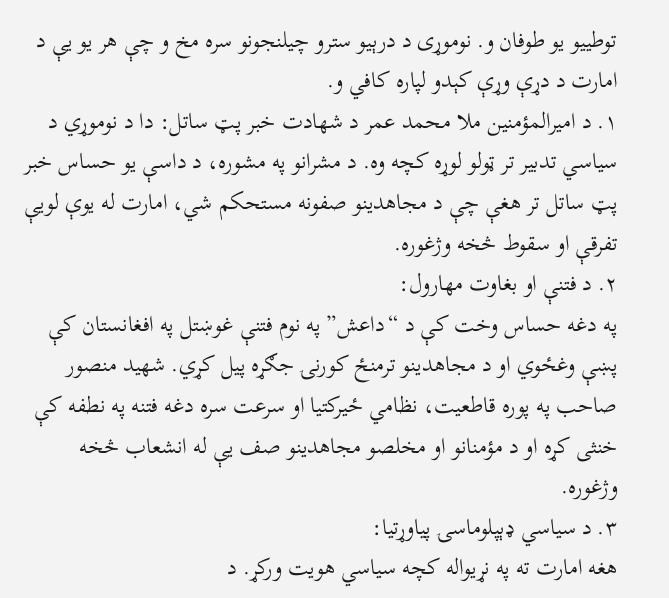توطييو يو طوفان و. نوموړی د درېيو سترو چيلنجونو سره مخ و چې هر يو يې د امارت د دړې وړې کېدو لپاره کافي و.
۱. د اميرالمؤمنين ملا محمد عمر د شهادت خبر پټ ساتل: دا د نوموړي د سياسي تدبير تر ټولو لوړه کچه وه. د مشرانو په مشوره، د داسې يو حساس خبر پټ ساتل تر هغې چې د مجاهدينو صفونه مستحکم شي، امارت له يوې لويې تفرقې او سقوط څخه وژغوره.
۲. د فتنې او بغاوت مهارول:
په دغه حساس وخت کې د “داعش” په نوم فتنې غوښتل په افغانستان کې پښې وغځوي او د مجاهدينو ترمنځ کورنۍ جګړه پيل کړي. شهيد منصور صاحب په پوره قاطعيت، نظامي ځيرکتيا او سرعت سره دغه فتنه په نطفه کې خنثی کړه او د مؤمنانو او مخلصو مجاهدينو صف يې له انشعاب څخه وژغوره.
۳. د سياسي ډېپلوماسۍ پياوړتيا:
هغه امارت ته په نړيواله کچه سياسي هویت ورکړ. د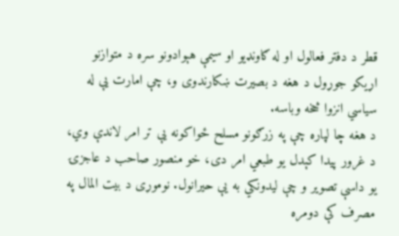قطر د دفتر فعالول او له ګاونډيو او سيمې هېوادونو سره د متوازنو اړيکو جوړول د هغه د بصیرت ښکارندوی و، چې امارت يې له سياسي انزوا څخه وباسه.
د هغه چا لپاره چې په زرګونو مسلح ځواکونه يې تر امر لاندې وي، د غرور پيدا کېدل يو طبعي امر دی، خو منصور صاحب د عاجزۍ يو داسې تصوير و چې ليدونکي به يې حيرانول. نوموړی د بيت المال په مصرف کې دومره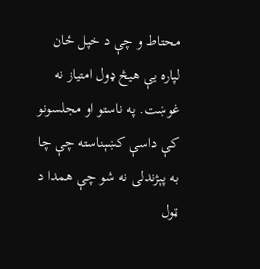محتاط و چې د خپل ځان لپاره يې هيڅ ډول امتياز نه غوښت. په ناستو او مجلسونو کې داسې کښېناسته چې چا به پېژندلی نه شو چې همدا د ټول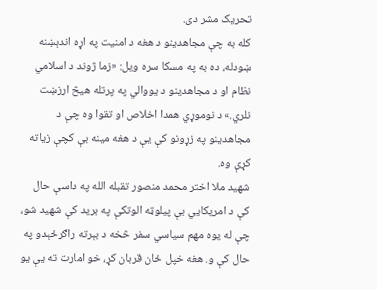تحريک مشر دی.
کله به چې مجاهدينو د هغه د امنيت په اړه اندېښنه ښودله، ده به په مسکا سره ويل: «زما ژوند د اسلامي نظام او د مجاهدينو د يووالي په پرتله هيڅ ارزښت نلري.» د نوموړي همدا اخلاص او تقوا وه چې د مجاهدينو په زړونو کې يې د هغه مينه بې کچې زياته کړې وه.
شهيد ملا اختر محمد منصور تقبله الله په داسې حال کې د امريکايي بې پيلوټه الوتکې په بريد کې شهيد شو، چې له يوه مهم سياسي سفر څخه د بېرته راګرځېدو په حال کې و. هغه خپل ځان قربان کړ، خو امارت ته يې يو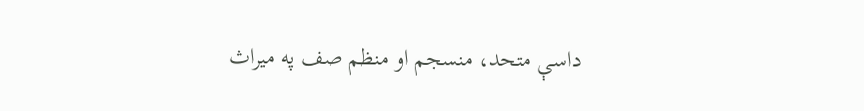داسې متحد، منسجم او منظم صف په ميراث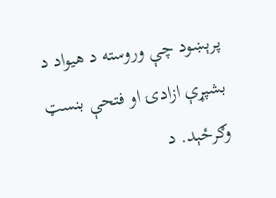پرېښود چې وروسته د هیواد د بشپړې ازادۍ او فتحې بنسټ وګرځېد. د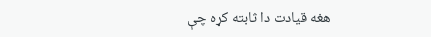هغه قيادت دا ثابته کړه چې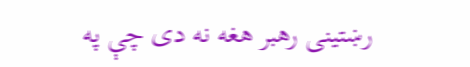رښتینی رهبر هغه نه دی چې په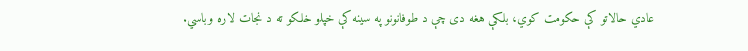عادي حالاتو کې حکومت کوي، بلکې هغه دی چې د طوفانونو په سينه کې خپلو خلکو ته د نجات لاره وباسي.